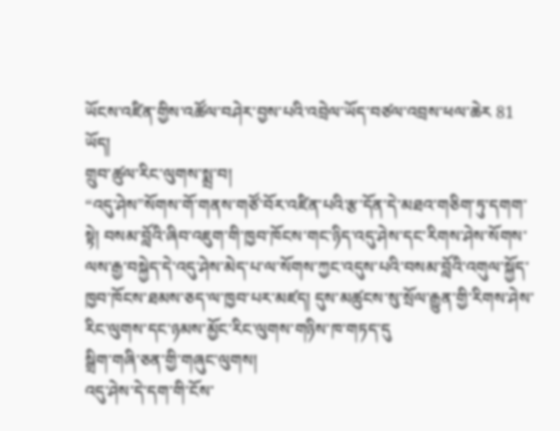ཡོངས་འཛིན་གྱིས་འཚོལ་བཤེར་བྱས་པའི་འབྲེལ་ཡོད་བཙལ་འབྲས་ཕལ་ཆེར 81 ཡོད།
གྲུབ་ཚུལ་རིང་ལུགས་སྨྲ་བ།
“འདུ་ཤེས”སོགས་གོ་གནས་གཙོ་བོར་འཛིན་པའི་རྩ་དོན་དེ་མཐའ་གཅིག་ཏུ་དགག་སྟེ། བསམ་བློའི་ཞིབ་འཇུག་གི་ཁྱབ་ཁོངས་གང་ཉིད་འདུ་ཤེས་དང་རིགས་ཤེས་སོགས་ལས་རྒྱ་བསྐྱེད་དེ་འདུ་ཤེས་མེད་པ་ལ་སོགས་ཀྱང་འདུས་པའི་བསམ་བློའི་འགུལ་སྐྱོད་ཁྱབ་ཁོངས་ཐམས་ཅད་ལ་ཁྱབ་པར་མཛད། དུས་མཚུངས་སུ་སྲོལ་རྒྱུན་གྱི་རིགས་ཤེས་རིང་ལུགས་དང་ཉམས་མྱོང་རིང་ལུགས་གཉིས་ཁ་གཏད་དུ
སྒྲིག་གཞི་ཅན་གྱི་གཞུང་ལུགས།
འདུ་ཤེས་དེ་དག་གི་ངོས་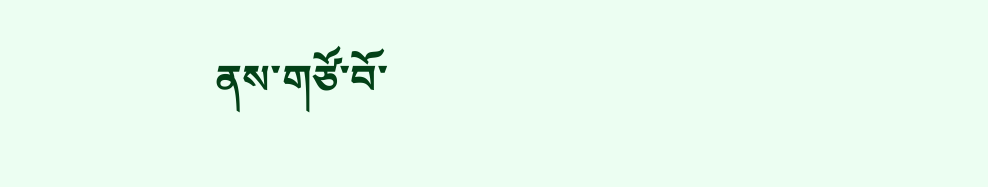ནས་གཙོ་བོ་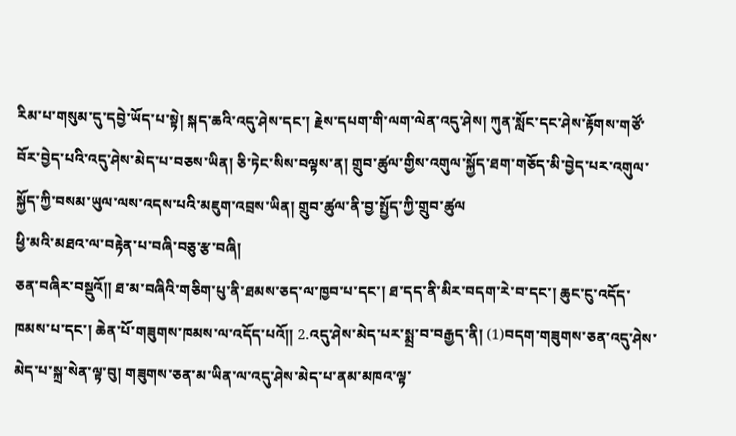རིམ་པ་གསུམ་དུ་དབྱེ་ཡོད་པ་སྟེ། སྐད་ཆའི་འདུ་ཤེས་དང་། རྗེས་དཔག་གི་ལག་ལེན་འདུ་ཤེས། ཀུན་སློང་དང་ཤེས་རྟོགས་གཙོ་བོར་བྱེད་པའི་འདུ་ཤེས་མེད་པ་བཅས་ཡིན། ཅི་ཏེང་སིས་བལྟས་ན། གྲུབ་ཚུལ་གྱིས་འགུལ་སྐྱོད་ཐག་གཅོད་མི་བྱེད་པར་འགུལ་སྐྱོད་ཀྱི་བསམ་ཡུལ་ལས་འདས་པའི་མཇུག་འབྲས་ཡིན། གྲུབ་ཚུལ་ནི་བྱ་སྤྱོད་ཀྱི་གྲུབ་ཚུལ
ཕྱི་མའི་མཐའ་ལ་བརྟེན་པ་བཞི་བཅུ་རྩ་བཞི།
ཅན་བཞིར་བསྡུའོ༎ ཐ་མ་བཞིའི་གཅིག་པུ་ནི་ཐམས་ཅད་ལ་ཁྱབ་པ་དང་། ཐ་དད་ནི་མིར་བདག་རེ་བ་དང་། ཆུང་ངུ་འདོད་ཁམས་པ་དང་། ཆེན་པོ་གཟུགས་ཁམས་ལ་འདོད་པའོ༎ 2.འདུ་ཤེས་མེད་པར་སྨྲ་བ་བརྒྱད་ནི། (1)བདག་གཟུགས་ཅན་འདུ་ཤེས་མེད་པ་སྐྲ་སེན་ལྟ་བུ། གཟུགས་ཅན་མ་ཡིན་ལ་འདུ་ཤེས་མེད་པ་ནམ་མཁའ་ལྟ་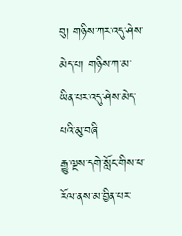བུ། གཉིས་ཀར་འདུ་ཤེས་མེད་པ། གཉིས་ཀ་མ་ཡིན་པར་འདུ་ཤེས་མེད་པའི་མུ་བཞི
རྒྱུ་ལྔས་དགེ་སློང་གིས་ཕ་རོལ་ནས་མ་བྱིན་པར་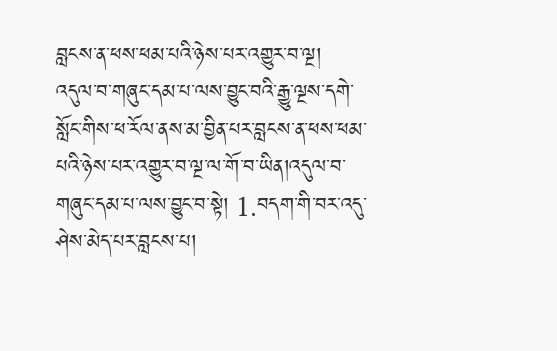བླངས་ན་ཕས་ཕམ་པའི་ཉེས་པར་འགྱུར་བ་ལྔ།
འདུལ་བ་གཞུང་དམ་པ་ལས་བྱུང་བའི་རྒྱུ་ལྔས་དགེ་སློང་གིས་ཕ་རོལ་ནས་མ་བྱིན་པར་བླངས་ན་ཕས་ཕམ་པའི་ཉེས་པར་འགྱུར་བ་ལྔ་ལ་གོ་བ་ཡིན།འདུལ་བ་གཞུང་དམ་པ་ལས་བྱུང་བ་སྟེ། 1.བདག་གི་བར་འདུ་ཤེས་མེད་པར་བླངས་པ།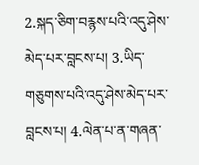2.སྐད་ཅིག་བརྙས་པའི་འདུ་ཤེས་མེད་པར་བླངས་པ། 3.ཡིད་གཅུགས་པའི་འདུ་ཤེས་མེད་པར་བླངས་པ། 4.ལེན་པ་ན་གཞན་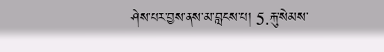ཤེས་པར་བྱས་ནས་མ་བླངས་པ། 5.རྐུ་སེམས་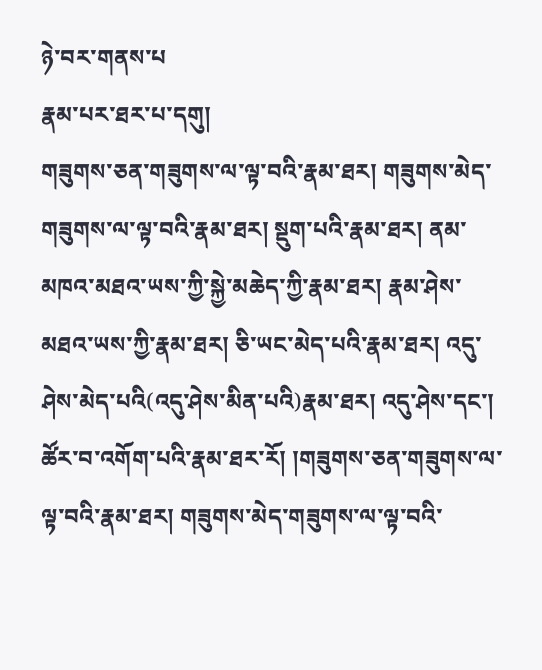ཉེ་བར་གནས་པ
རྣམ་པར་ཐར་པ་དགུ།
གཟུགས་ཅན་གཟུགས་ལ་ལྟ་བའི་རྣམ་ཐར། གཟུགས་མེད་གཟུགས་ལ་ལྟ་བའི་རྣམ་ཐར། སྡུག་པའི་རྣམ་ཐར། ནམ་མཁའ་མཐའ་ཡས་ཀྱི་སྐྱེ་མཆེད་ཀྱི་རྣམ་ཐར། རྣམ་ཤེས་མཐའ་ཡས་ཀྱི་རྣམ་ཐར། ཅི་ཡང་མེད་པའི་རྣམ་ཐར། འདུ་ཤེས་མེད་པའི(འདུ་ཤེས་མིན་པའི)རྣམ་ཐར། འདུ་ཤེས་དང་། ཚོར་བ་འགོག་པའི་རྣམ་ཐར་རོ། །གཟུགས་ཅན་གཟུགས་ལ་ལྟ་བའི་རྣམ་ཐར། གཟུགས་མེད་གཟུགས་ལ་ལྟ་བའི་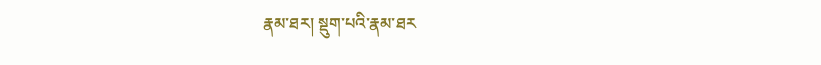རྣམ་ཐར། སྡུག་པའི་རྣམ་ཐར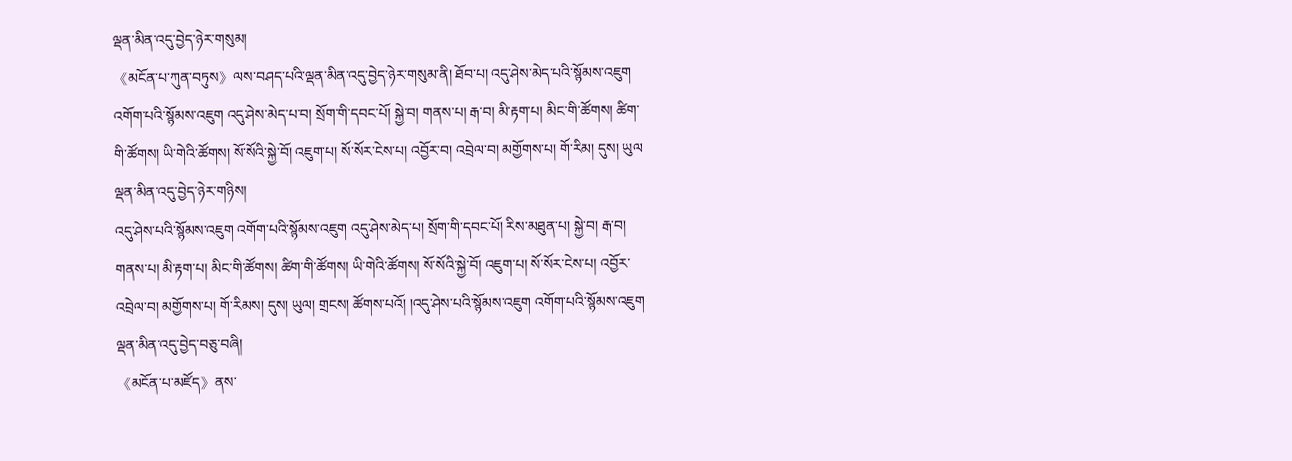ལྡན་མིན་འདུ་བྱེད་ཉེར་གསུམ།
《མངོན་པ་ཀུན་བཏུས》ལས་བཤད་པའི་ལྡན་མིན་འདུ་བྱེད་ཉེར་གསུམ་ནི། ཐོབ་པ། འདུ་ཤེས་མེད་པའི་སྙོམས་འཇུག འགོག་པའི་སྙོམས་འཇུག འདུ་ཤེས་མེད་པ་བ། སྲོག་གི་དབང་པོ། སྐྱེ་བ། གནས་པ། རྒ་བ། མི་རྟག་པ། མིང་གི་ཚོགས། ཚིག་གི་ཚོགས། ཡི་གེའི་ཚོགས། སོ་སོའི་སྐྱེ་བོ། འཇུག་པ། སོ་སོར་ངེས་པ། འབྱོར་བ། འབྲེལ་བ། མགྱོགས་པ། གོ་རིམ། དུས། ཡུལ
ལྡན་མིན་འདུ་བྱེད་ཉེར་གཉིས།
འདུ་ཤེས་པའི་སྙོམས་འཇུག འགོག་པའི་སྙོམས་འཇུག འདུ་ཤེས་མེད་པ། སྲོག་གི་དབང་པོ། རིས་མཐུན་པ། སྐྱེ་བ། རྒ་བ། གནས་པ། མི་རྟག་པ། མིང་གི་ཚོགས། ཚིག་གི་ཚོགས། ཡི་གེའི་ཚོགས། སོ་སོའི་སྐྱེ་བོ། འཇུག་པ། སོ་སོར་ངེས་པ། འབྱོར་འབྲེལ་བ། མགྱོགས་པ། གོ་རིམས། དུས། ཡུལ། གྲངས། ཚོགས་པའོ། །འདུ་ཤེས་པའི་སྙོམས་འཇུག འགོག་པའི་སྙོམས་འཇུག
ལྡན་མིན་འདུ་བྱེད་བཅུ་བཞི།
《མངོན་པ་མཛོད》ནས་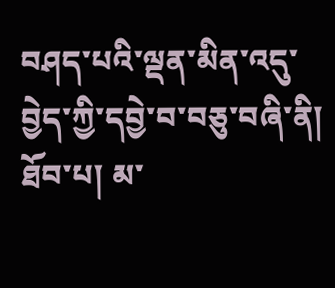བཤད་པའི་ལྡན་མིན་འདུ་བྱེད་ཀྱི་དབྱེ་བ་བཅུ་བཞི་ནི། ཐོབ་པ། མ་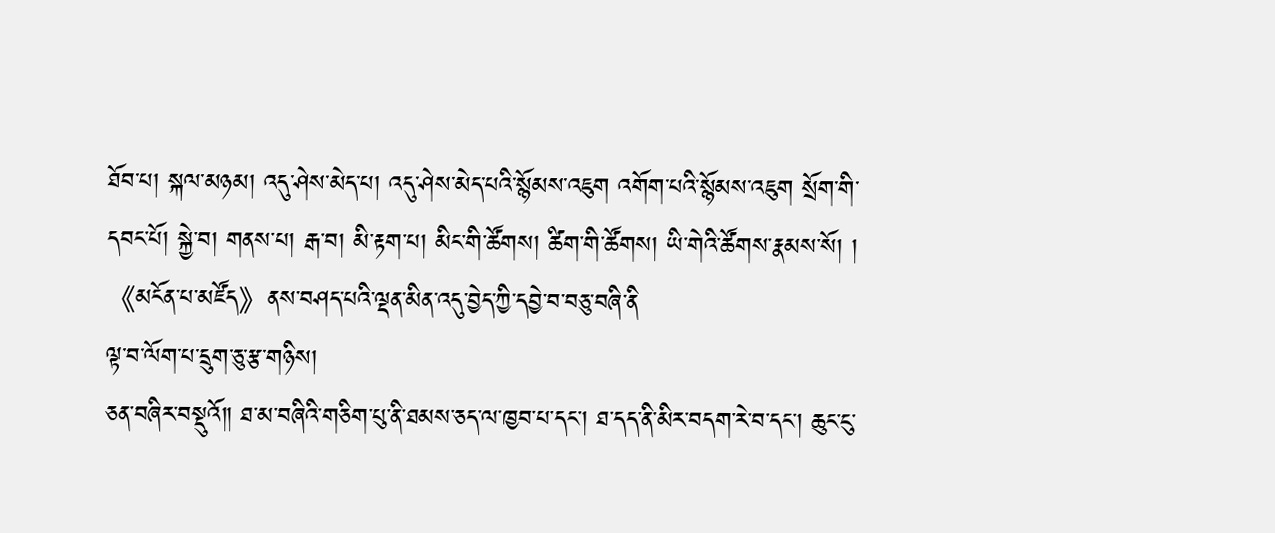ཐོབ་པ། སྐལ་མཉམ། འདུ་ཤེས་མེད་པ། འདུ་ཤེས་མེད་པའི་སྙོམས་འཇུག འགོག་པའི་སྙོམས་འཇུག སྲོག་གི་དབང་པོ། སྐྱེ་བ། གནས་པ། རྒ་བ། མི་རྟག་པ། མིང་གི་ཚོགས། ཚིག་གི་ཚོགས། ཡི་གེའི་ཚོགས་རྣམས་སོ། །《མངོན་པ་མཛོད》ནས་བཤད་པའི་ལྡན་མིན་འདུ་བྱེད་ཀྱི་དབྱེ་བ་བཅུ་བཞི་ནི
ལྟ་བ་ལོག་པ་དྲུག་ཅུ་རྩ་གཉིས།
ཅན་བཞིར་བསྡུའོ༎ ཐ་མ་བཞིའི་གཅིག་པུ་ནི་ཐམས་ཅད་ལ་ཁྱབ་པ་དང་། ཐ་དད་ནི་མིར་བདག་རེ་བ་དང་། ཆུང་ངུ་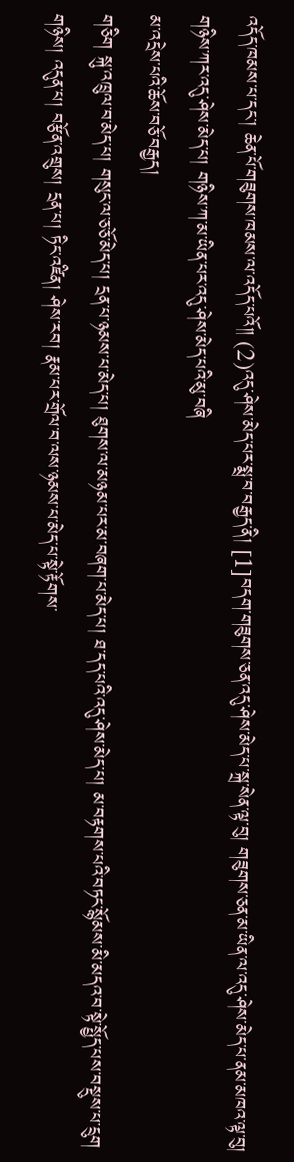འདོད་ཁམས་པ་དང་། ཆེན་པོ་གཟུགས་ཁམས་ལ་འདོད་པའོ༎ (2)འདུ་ཤེས་མེད་པར་སྨྲ་བ་བརྒྱད་ནི། [1]བདག་གཟུགས་ཅན་འདུ་ཤེས་མེད་པ་སྐྲ་སེན་ལྟ་བུ། གཟུགས་ཅན་མ་ཡིན་ལ་འདུ་ཤེས་མེད་པ་ནམ་མཁའ་ལྟ་བུ། གཉིས་ཀར་འདུ་ཤེས་མེད་པ། གཉིས་ཀ་མ་ཡིན་པར་འདུ་ཤེས་མེད་པའི་མུ་བཞི
མ་འདྲེས་པའི་ཆོས་བཅོ་བརྒྱད།
གཅིག སྐུ་འཁྲུལ་བ་མེད་པ། གསུང་ལ་ཅ་ཅོ་མེད་པ། དྲན་པ་ཉམས་པ་མེད་པ། ཐུགས་ལ་མཉམ་པར་མ་བཞག་པ་མེད་པ། ཐ་དད་པའི་འདུ་ཤེས་མེད་པ། མ་བརྟགས་པའི་བཏང་སྙོམས་མི་མདའ་བ་སྟེ་སྤྱོད་པས་བསྡུས་པ་དྲུག གཉིས། འདུན་པ། བརྩོན་འགྲུས། དྲན་པ། ཏིང་འཛིན། ཤེས་རབ། རྣམ་པར་གྲོལ་བ་ལས་ཉམས་པ་མེད་པ་སྟེ་རྟོགས་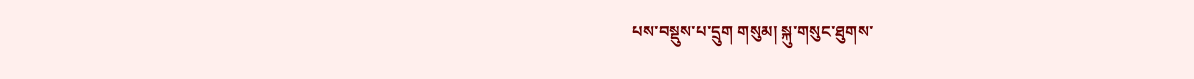པས་བསྡུས་པ་དྲུག གསུམ། སྐུ་གསུང་ཐུགས་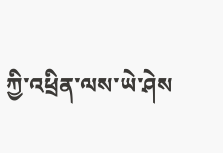ཀྱི་འཕྲིན་ལས་ཡེ་ཤེས